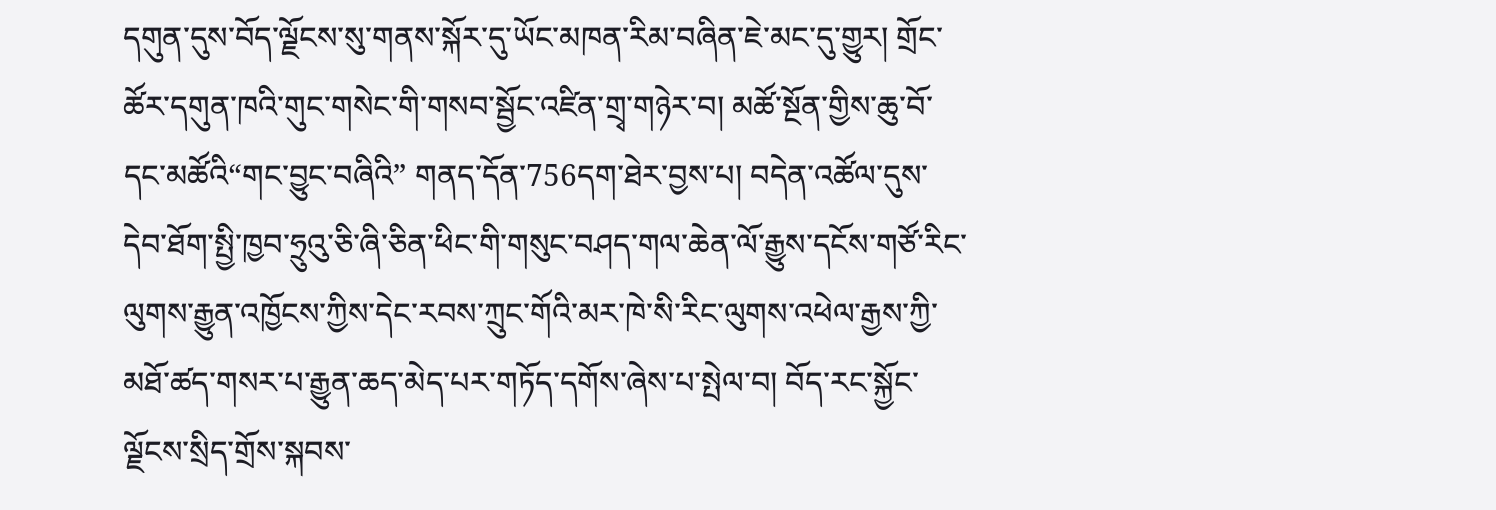དགུན་དུས་བོད་ལྗོངས་སུ་གནས་སྐོར་དུ་ཡོང་མཁན་རིམ་བཞིན་ཇེ་མང་དུ་གྱུར། གྲོང་ཚོར་དགུན་ཁའི་གུང་གསེང་གི་གསབ་སྦྱོང་འཛིན་གྲྭ་གཉེར་བ། མཚོ་སྔོན་གྱིས་ཆུ་བོ་དང་མཚོའི“གང་བྱུང་བཞིའི” གནད་དོན་756དག་ཐེར་བྱས་པ། བདེན་འཚོལ་དུས་དེབ་ཐོག་སྤྱི་ཁྱབ་ཧྲུའུ་ཅི་ཞི་ཅིན་ཕིང་གི་གསུང་བཤད་གལ་ཆེན་ལོ་རྒྱུས་དངོས་གཙོ་རིང་ལུགས་རྒྱུན་འཁྱོངས་ཀྱིས་དེང་རབས་ཀྲུང་གོའི་མར་ཁེ་སི་རིང་ལུགས་འཕེལ་རྒྱས་ཀྱི་མཐོ་ཚད་གསར་པ་རྒྱུན་ཆད་མེད་པར་གཏོད་དགོས་ཞེས་པ་སྤེལ་བ། བོད་རང་སྐྱོང་ལྗོངས་སྲིད་གྲོས་སྐབས་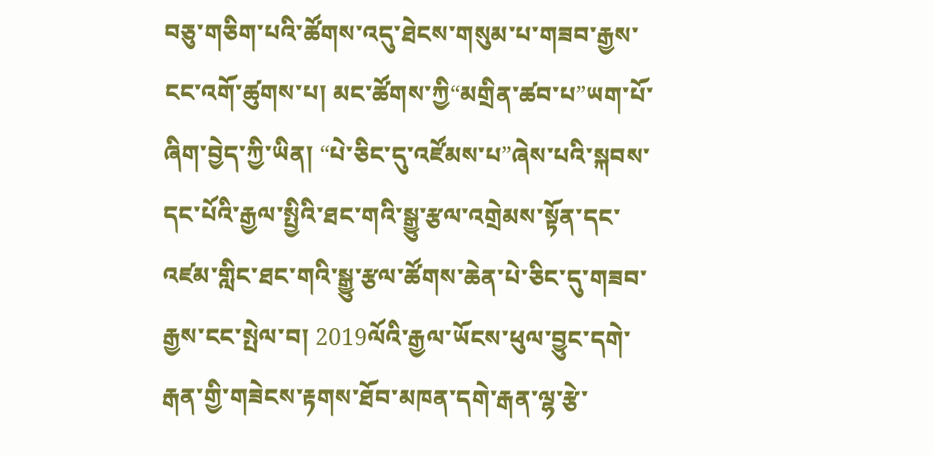བཅུ་གཅིག་པའི་ཚོགས་འདུ་ཐེངས་གསུམ་པ་གཟབ་རྒྱས་ངང་འགོ་ཚུགས་པ། མང་ཚོགས་ཀྱི“མགྲིན་ཚབ་པ”ཡག་པོ་ཞིག་བྱེད་ཀྱི་ཡིན། “པེ་ཅིང་དུ་འཛོམས་པ”ཞེས་པའི་སྐབས་དང་པོའི་རྒྱལ་སྤྱིའི་ཐང་གའི་སྒྱུ་རྩལ་འགྲེམས་སྟོན་དང་འཛམ་གླིང་ཐང་གའི་སྒྱུ་རྩལ་ཚོགས་ཆེན་པེ་ཅིང་དུ་གཟབ་རྒྱས་ངང་སྤེལ་བ། 2019ལོའི་རྒྱལ་ཡོངས་ཕུལ་བྱུང་དགེ་རྒན་གྱི་གཟེངས་རྟགས་ཐོབ་མཁན་དགེ་རྒན་ལྷ་རྩེ་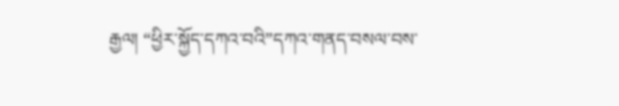རྒྱལ། “ཕྱིར་སྐྱོད་དཀའ་བའི”དཀའ་གནད་བསལ་བས་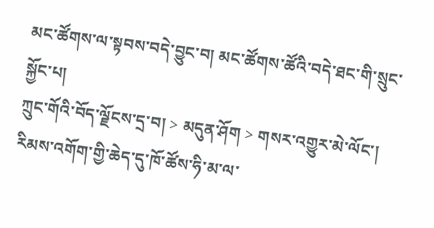མང་ཚོགས་ལ་སྟབས་བདེ་བྱུང་བ། མང་ཚོགས་ཚོའི་བདེ་ཐང་གི་སྲུང་སྐྱོང་པ།
ཀྲུང་གོའི་བོད་ལྗོངས་དྲ་བ། > མདུན་ཤོག > གསར་འགྱུར་མེ་ལོང་།
རིམས་འགོག་གྱི་ཆེད་དུ་ཁོ་ཚོས་ཧི་མ་ལ་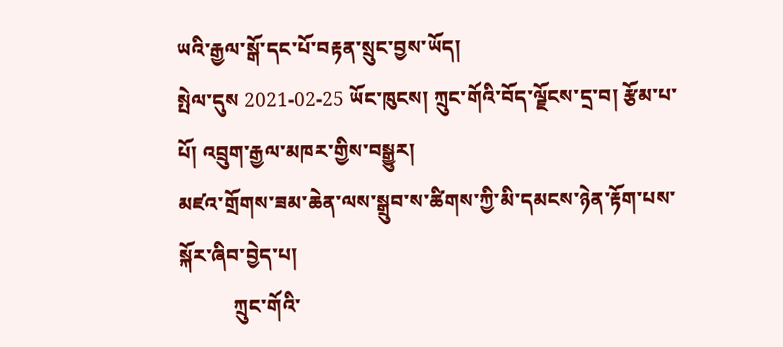ཡའི་རྒྱལ་སྒོ་དང་པོ་བརྟན་སྲུང་བྱས་ཡོད།
སྤེལ་དུས 2021-02-25 ཡོང་ཁུངས། ཀྲུང་གོའི་བོད་ལྗོངས་དྲ་བ། རྩོམ་པ་པོ། འབྲུག་རྒྱལ་མཁར་གྱིས་བསྒྱུར།
མཛའ་གྲོགས་ཟམ་ཆེན་ལས་སྒྲུབ་ས་ཚིགས་ཀྱི་མི་དམངས་ཉེན་རྟོག་པས་སྐོར་ཞིབ་བྱེད་པ།
           ཀྲུང་གོའི་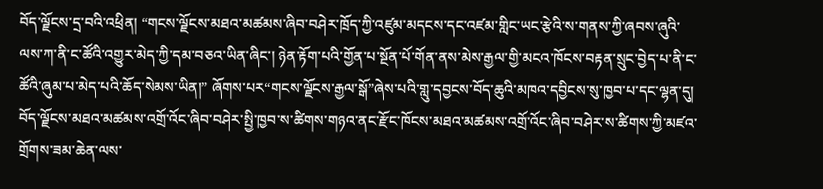བོད་ལྗོངས་དྲ་བའི་འཕྲིན། “གངས་ལྗོངས་མཐའ་མཚམས་ཞིབ་བཤེར་ཁྲོད་ཀྱི་འཛུམ་མདངས་དང་འཛམ་གླིང་ཡང་རྩེའི་ས་གནས་ཀྱི་ཞབས་ཞུའི་ལས་ཀ་ནི་ང་ཚོའི་འགྱུར་མེད་ཀྱི་དམ་བཅའ་ཡིན་ཞིང་། ཉེན་རྟོག་པའི་གྱོན་པ་སྔོན་པོ་གོན་ནས་མེས་རྒྱལ་གྱི་མངའ་ཁོངས་བརྟན་སྲུང་བྱེད་པ་ནི་ང་ཚོའི་ཞུམ་པ་མེད་པའི་ཆོད་སེམས་ཡིན།” ཞོགས་པར“གངས་ལྗོངས་རྒྱལ་སྒོ”ཞེས་པའི་གླུ་དབྱངས་བོད་ཆུའི་མཁའ་དབྱིངས་སུ་ཁྱབ་པ་དང་ལྷན་དུ། བོད་ལྗོངས་མཐའ་མཚམས་འགྲོ་འོང་ཞིབ་བཤེར་སྤྱི་ཁྱབ་ས་ཚིགས་གཉའ་ནང་རྫོང་ཁོངས་མཐའ་མཚམས་འགྲོ་འོང་ཞིབ་བཤེར་ས་ཚིགས་ཀྱི་མཛའ་གྲོགས་ཟམ་ཆེན་ལས་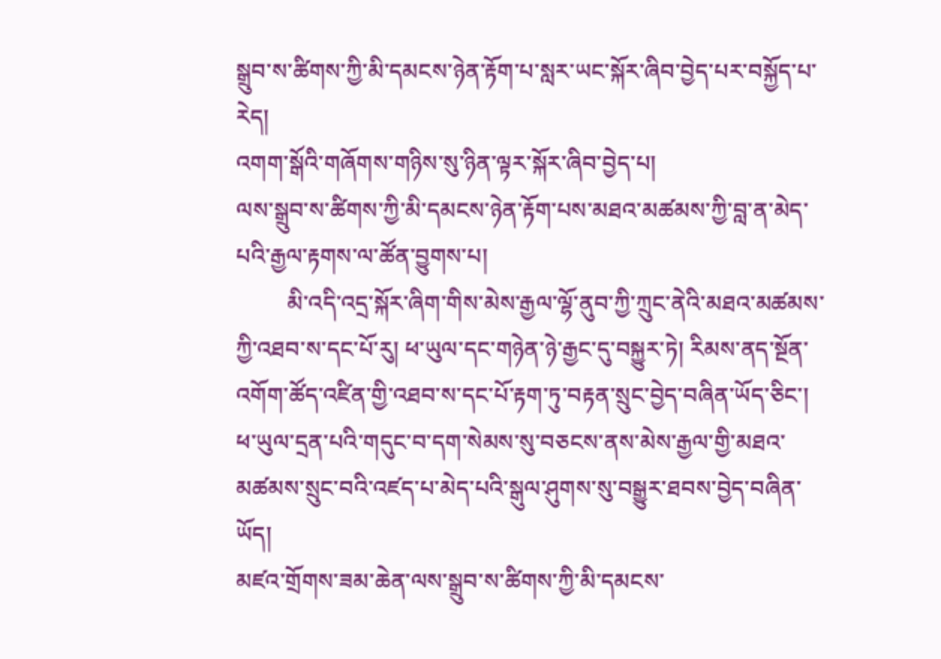སྒྲུབ་ས་ཚིགས་ཀྱི་མི་དམངས་ཉེན་རྟོག་པ་སླར་ཡང་སྐོར་ཞིབ་བྱེད་པར་བསྐྱོད་པ་རེད།
འགག་སྒོའི་གཞོགས་གཉིས་སུ་ཉིན་ལྟར་སྐོར་ཞིབ་བྱེད་པ།
ལས་སྒྲུབ་ས་ཚིགས་ཀྱི་མི་དམངས་ཉེན་རྟོག་པས་མཐའ་མཚམས་ཀྱི་བླ་ན་མེད་པའི་རྒྱལ་རྟགས་ལ་ཚོན་བྱུགས་པ།
         མི་འདི་འདྲ་སྐོར་ཞིག་གིས་མེས་རྒྱལ་ལྷོ་ནུབ་ཀྱི་ཀྲུང་ནེའི་མཐའ་མཚམས་ཀྱི་འཐབ་ས་དང་པོ་རུ། ཕ་ཡུལ་དང་གཉེན་ཉེ་རྒྱང་དུ་བསྐྱུར་ཏེ། རིམས་ནད་སྔོན་འགོག་ཚོད་འཛིན་གྱི་འཐབ་ས་དང་པོ་རྟག་ཏུ་བརྟན་སྲུང་བྱེད་བཞིན་ཡོད་ཅིང་། ཕ་ཡུལ་དྲན་པའི་གདུང་བ་དག་སེམས་སུ་བཅངས་ནས་མེས་རྒྱལ་གྱི་མཐའ་མཚམས་སྲུང་བའི་འཛད་པ་མེད་པའི་སྒུལ་ཤུགས་སུ་བསྒྱུར་ཐབས་བྱེད་བཞིན་ཡོད།
མཛའ་གྲོགས་ཟམ་ཆེན་ལས་སྒྲུབ་ས་ཚིགས་ཀྱི་མི་དམངས་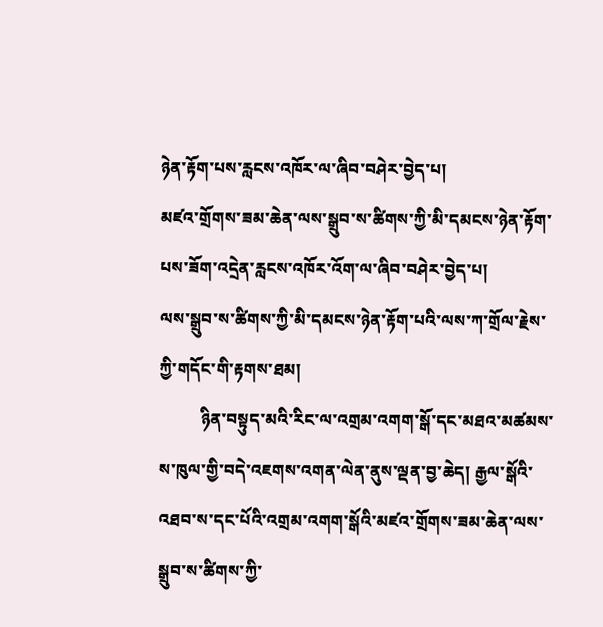ཉེན་རྟོག་པས་རླངས་འཁོར་ལ་ཞིབ་བཤེར་བྱེད་པ།
མཛའ་གྲོགས་ཟམ་ཆེན་ལས་སྒྲུབ་ས་ཚིགས་ཀྱི་མི་དམངས་ཉེན་རྟོག་པས་ཟོག་འདྲེན་རླངས་འཁོར་འོག་ལ་ཞིབ་བཤེར་བྱེད་པ།
ལས་སྒྲུབ་ས་ཚིགས་ཀྱི་མི་དམངས་ཉེན་རྟོག་པའི་ལས་ཀ་གྲོལ་རྗེས་ཀྱི་གདོང་གི་རྟགས་ཐམ།
          ཉིན་བསྟུད་མའི་རིང་ལ་འགྲམ་འགག་སྒོ་དང་མཐའ་མཚམས་ས་ཁུལ་གྱི་བདེ་འཇགས་འགན་ལེན་ནུས་ལྡན་བྱ་ཆེད། རྒྱལ་སྒོའི་འཐབ་ས་དང་པོའི་འགྲམ་འགག་སྒོའི་མཛའ་གྲོགས་ཟམ་ཆེན་ལས་སྒྲུབ་ས་ཚིགས་ཀྱི་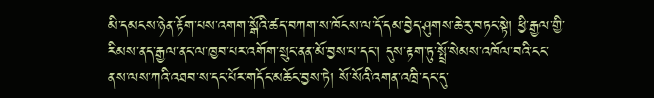མི་དམངས་ཉེན་རྟོག་པས་འགག་སྒོའི་ཚད་བཀག་ས་ཁོངས་ལ་དོ་དམ་བྱེད་ཤུགས་ཆེ་རུ་བཏང་སྟེ། ཕྱི་རྒྱལ་གྱི་རིམས་ནད་རྒྱལ་ནང་ལ་ཁྱབ་པར་འགོག་སྲུང་ནན་མོ་བྱས་པ་དང་། དུས་རྟག་ཏུ་སྤྲོ་སེམས་འཁོལ་བའི་ངང་ནས་ལས་ཀའི་འཐབ་ས་དང་པོར་གདོང་མཆོང་བྱས་ཏེ། སོ་སོའི་འགན་འཁྲི་དང་དུ་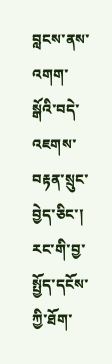བླངས་ནས་འགག་སྒོའི་བདེ་འཇགས་བརྟན་སྲུང་བྱེད་ཅིང་། རང་གི་བྱ་སྤྱོད་དངོས་ཀྱི་ཐོག་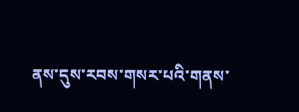ནས་དུས་རབས་གསར་པའི་གནས་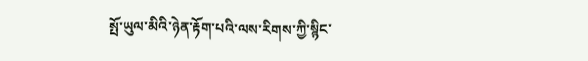སྤོ་ཡུལ་མིའི་ཉེན་རྟོག་པའི་ལས་རིགས་ཀྱི་སྙིང་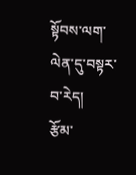སྟོབས་ལག་ལེན་དུ་བསྟར་བ་རེད།
རྩོམ་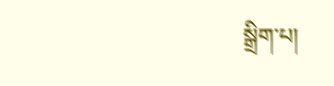སྒྲིག་པ།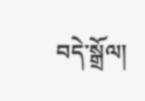བདེ་སྒྲོལ།